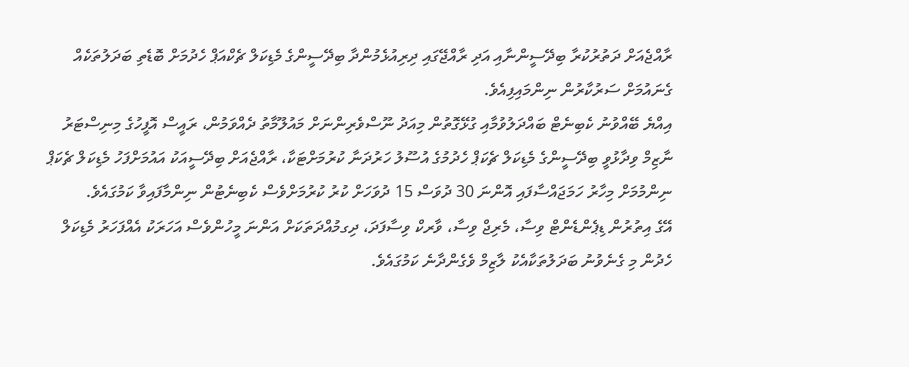ރާއްޖެއަށް ދަތުރުކުރާ ބިދޭސީންނާއި އަދި ރާއްޖޭގައި ދިރިއުޅެމުންދާ ބިދޭސީންގެ މެޑިކަލް ޗެކްއަޕް ހެދުމަށް ބޮޑެތި ބަދަލުތަކެއް ގެނައުމަށް ސަރުކާރުން ނިންމައިފިއެވެ.
އިއްޔެ ބޭއްވުނު ކެބިނެޓް ބައްދަލުވުމާއި ގުޅޭގޮތުން މިއަދު ނޫސްވެރިންނަށް މައުލޫމާތު ދެއްވަމުން، ރައީސް އޮފީހުގެ މިނިސްޓަރު ނާޒިމް ވިދާޅުވީ ބިދޭސީންގެ މެޑިކަލް ޗެކަޕް ހެދުމުގެ އުސޫލު ހަރުދަނާ ކުރުމަށްޓަކާ، ރާއްޖެއަށް ބިދޭސީއަކު އައުމަށްފަހު މެޑިކަލް ޗެކަޕް ނިންމުމަށް މިހާރު ހަމަޖައްސާފައި އޮންނަ 30 ދުވަސް 15 ދުވަހަށް ކުރު ކުރުމަށްވެސް ކެބިނެޓުން ނިންމާފައިވާ ކަމުގައެވެ.
އޭގެ އިތުރުން ޑިޕެންޑެންޓް ވިސާ، މެރިޖް ވިސާ، ވާރކް ވިސާފަދަ، ދިގމުއްދަތަކަށް އަންނަ މީހުންވެސް އަހަރަކު އެއްފަހަރު މެޑިކަލް ހެދުން މި ގެނެވުނު ބަދަލުތަކާއެކު ލާޒިމް ވެގެންދާނެ ކަމުގައެވެ.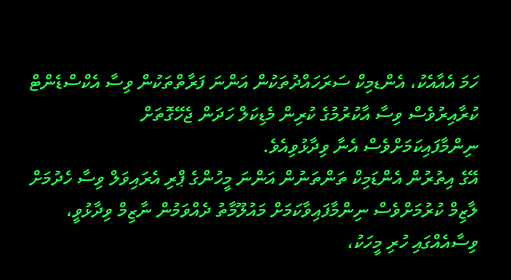ހަމަ އެއާއެކު، އެންޑމިކް ސަރަހައްދުތަކުން އަންނަ ފަރާތްތަކުން ވިސާ އެކްސްޑެންޓް ކުރާއިރުވެސް ވިސާ އާކުރުމުގެ ކުރިން މެޑިކަލް ހަދަން ޖެހޭގޮތަށް ނިންމާފައިކަމަށްވެސް އެނާ ވިދާޅުވިއެވެ.
އޭގެ އިތުރުން އެންޑަމިކް ތަންތަނުން އަންނަ މީހުންގެ ޕްރި އެރައިވަލް ވިސާ ހެދުމަށް ލާޒިމް ކުރުމަށްވެސް ނިންމާފައިވާކަމަށް މައުލޫމާތު ދެއްވަމުން ނާޒިމް ވިދާޅުވީ، ވިސާއެއްގައި ހުރި މީހަކު،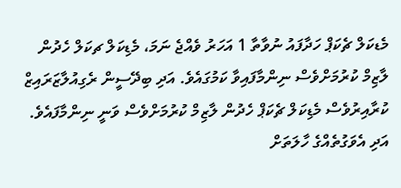މެޑކަލް ޗެކަޕް ހަދާފައު ނުވާތާ 1 އަހަރު ވެއްޖެ ނަމަ، މެޑިކަލް ޗކަލް ހެދުން ލާޒިމް ކުރުމަށްވެސް ނިންމާފައިވާ ކަމުގައެވެ. އަދި ބިދޭސީން ރެގިއުލާޒަރައިޒް ކުރާއިރުވެސް މެޑިކަލް ޗެކަޕް ހެދުން ލާޒިމް ކުރުމަށްވެސް ވަނީ ނިންމާފައެވެ.
އަދި އެވަގުތެއްގެ ހާލަތަށް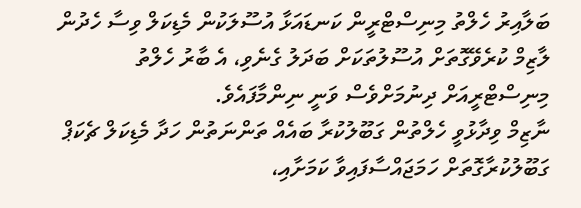ބަލާއިރު ހެލްތު މިނިސްޓްރީން ކަނޑައަޅާ އުސޫލަކުން މެޑިކަލް ވިސާ ހެދުން ލާޒިމް ކުރެވޭގޮތަށް އުސޫލުތަކަށް ބަދަލު ގެނެވި، އެ ބާރު ހެލްތު މިނިސްޓްރީއަށް ދިނުމަށްވެސް ވަނީ ނިންމާފައެވެ.
ނާޒިމް ވިދާޅުވީ ހެލްތުން ގަބޫލުކުރާ ބައެއް ތަންނަތުން ހަދާ މެޑިކަލް ޗެކަޕް ގަބޫލުކުރާގޮތަށް ހަމަޖައްސާފައިވާ ކަމަށާއި،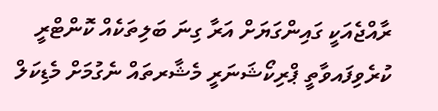ރާއްޖެއަކީ ގައިންގަޔަށް އަރާ ގިނަ ބަލިތަކެއް ކޮންޓްރީ ކުރެވިފައވާތީ ޕްރިކޯޝަނަރީ މެޝާރތައް ނެގުމަށް މެޑިކަލް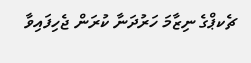ޗެކޕްގެ ނިޒާމަ ހަރުދަނާ ކުރަން ޖެހިފައިވާ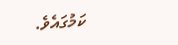ކަމުގައެވެ.